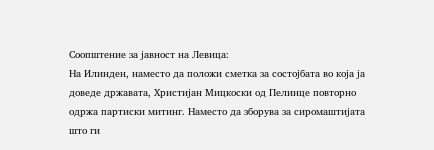Соопштение за јавност на Левица:
На Илинден, наместо да положи сметка за состојбата во која ја доведе државата, Христијан Мицкоски од Пелинце повторно одржа партиски митинг. Наместо да зборува за сиромаштијата што ги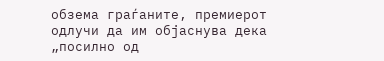обзема граѓаните, премиерот одлучи да им објаснува дека „посилно од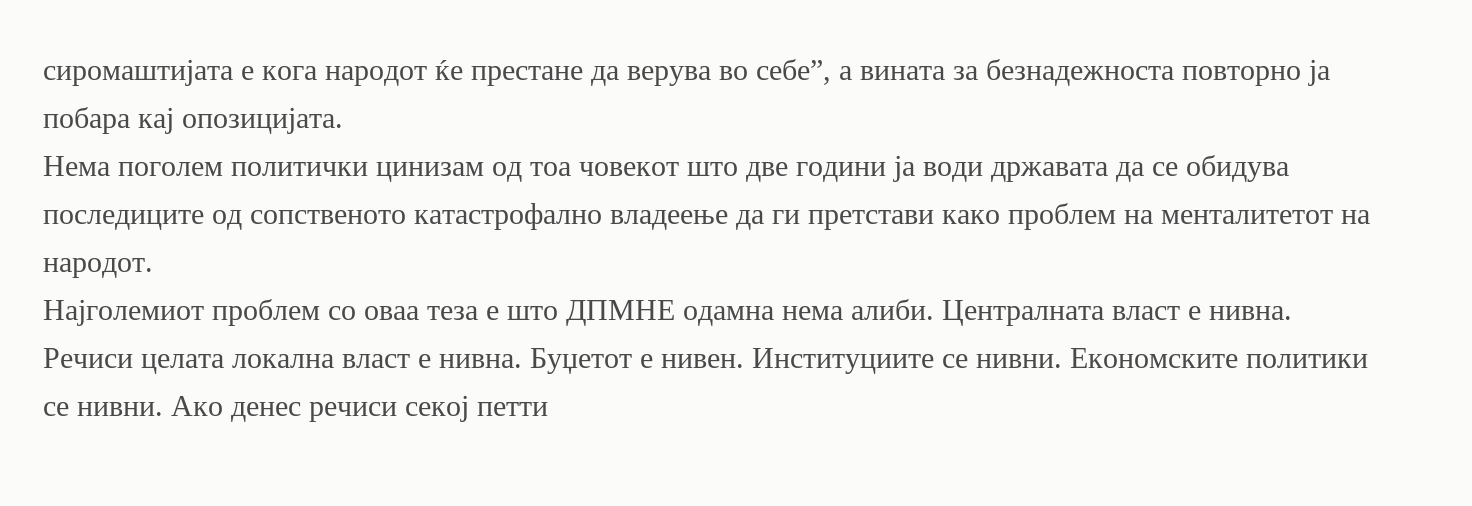сиромаштијата е кога народот ќе престане да верува во себе”, а вината за безнадежноста повторно ја побара кај опозицијата.
Нема поголем политички цинизам од тоа човекот што две години ја води државата да се обидува последиците од сопственото катастрофално владеење да ги претстави како проблем на менталитетот на народот.
Најголемиот проблем со оваа теза е што ДПМНЕ одамна нема алиби. Централната власт е нивна. Речиси целата локална власт е нивна. Буџетот е нивен. Институциите се нивни. Економските политики се нивни. Ако денес речиси секој петти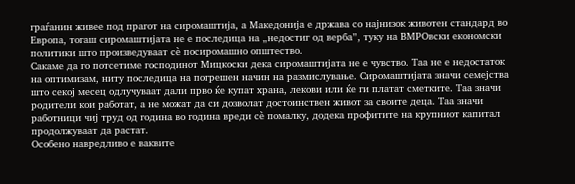граѓанин живее под прагот на сиромаштија, а Македонија е држава со најнизок животен стандард во Европа, тогаш сиромаштијата не е последица на „недостиг од верба”, туку на ВМРОвски економски политики што произведуваат сè посиромашно општество.
Сакаме да го потсетиме господинот Мицкоски дека сиромаштијата не е чувство. Таа не е недостаток на оптимизам, ниту последица на погрешен начин на размислување. Сиромаштијата значи семејства што секој месец одлучуваат дали прво ќе купат храна, лекови или ќе ги платат сметките. Таа значи родители кои работат, а не можат да си дозволат достоинствен живот за своите деца. Таа значи работници чиј труд од година во година вреди сè помалку, додека профитите на крупниот капитал продолжуваат да растат.
Особено навредливо е ваквите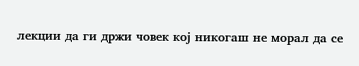лекции да ги држи човек кој никогаш не морал да се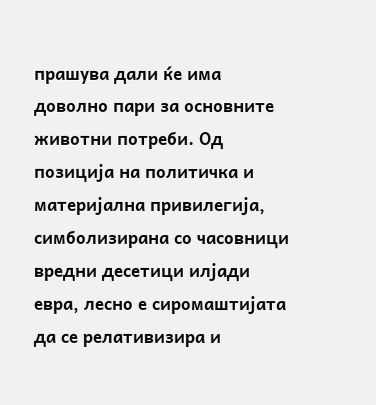прашува дали ќе има доволно пари за основните животни потреби. Од позиција на политичка и материјална привилегија, симболизирана со часовници вредни десетици илјади евра, лесно е сиромаштијата да се релативизира и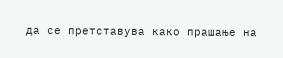да се претставува како прашање на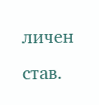личен став.